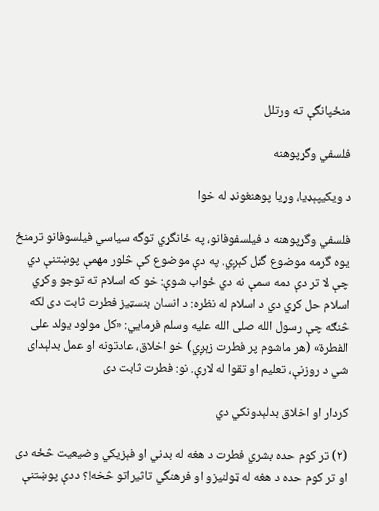منځپانگې ته ورتلل

فلسفي وگړپوهنه

د ويکيپېډيا، وړیا پوهنغونډ له خوا

فلسفي وگړپوهنه د فیلسفوفانو، په ځانگړي توگه سیاسي فیلسوفانو ترمنځ یوه گرمه موضوع گڼل کېږي. په دې موضوع کې څلور مهمې پوښتنې دي چې لا تر دې دمه سمې نه دي ځواب شوې: خو که اسلام ته توجو وکړي اسلام حل کړي دي د اسلام له نظره: د انسان بنسټیز فطرت ثابت دی لکه څنګه چې رسول الله صلى الله عليه وسلم فرمایي: «كل مولود يولد على الفطرة» (هر ماشوم پر فطرت زېږي) خو اخلاق، عادتونه او عمل بدلېدای شي د روزنې، تعلیم او تقوا له لارې. نو: فطرت ثابت دی

کردار او اخلاق بدلېدونکي دي

(۲) تر کوم حده بشري فطرت د هغه له بدني او فېزیکي وضیعیت څځه دی او تر کوم حده د هغه له ټولنیزو او فرهنگي تاثیراتو څخه!؟ ددې پوښتنې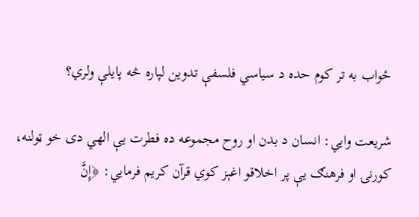ځواب به تر کوم حده د سیاسي فلسفې تدوین لپاره څه پایلې ولري؟

شریعت وايي: انسان د بدن او روح مجموعه ده فطرت یې الهي دی خو ټولنه، کورنۍ او فرهنګ یې پر اخلاقو اغېز کوي قرآن کریم فرمایي: ﴿إِنَّ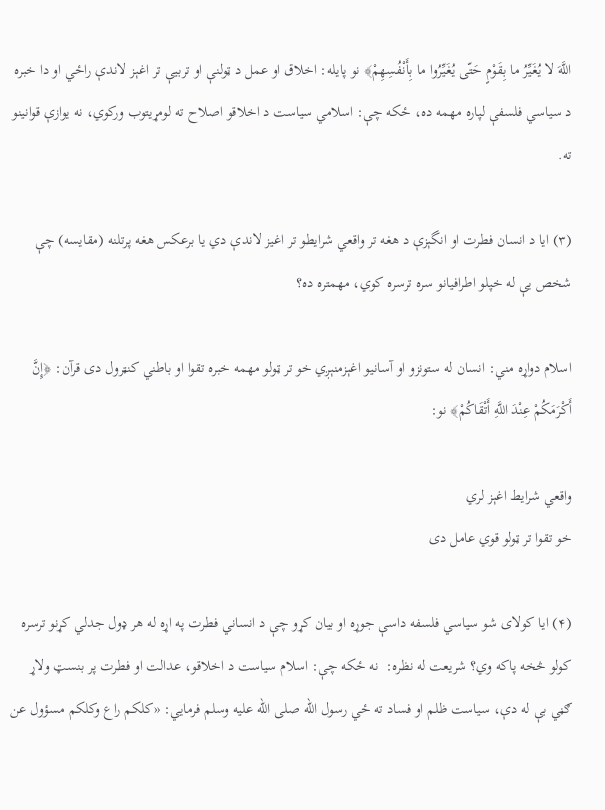اللَّهَ لا يُغَيِّرُ ما بِقَوْمٍ حَتّى يُغَيِّرُوا ما بِأَنْفُسِهِمْ﴾ نو پایله: اخلاق او عمل د ټولنې او تربیې تر اغېز لاندې راځي او دا خبره د سیاسي فلسفې لپاره مهمه ده، ځکه چې: اسلامي سیاست د اخلاقو اصلاح ته لومړیتوب ورکوي، نه یوازې قوانینو ته.

(۳) ایا د انسان فطرت او انگېزې د هغه تر واقعي شرایطو تر اغیز لاندې دي یا برعکس هغه پرتلنه (مقایسه) چې شخص یې له خپلو اطرافیانو سره ترسره کوي، مهمتره ده؟

اسلام دواړه مني: انسان له ستونزو او آسانیو اغېزمنېږي خو تر ټولو مهمه خبره تقوا او باطني کنټرول دی قرآن: ﴿إِنَّ أَكْرَمَكُمْ عِنْدَ اللَّهِ أَتْقَاكُمْ﴾ نو:

واقعي شرایط اغېز لري
خو تقوا تر ټولو قوي عامل دی

(۴) ایا کولای شو سیاسي فلسفه داسې جوړه او بیان کړو چې د انساني فطرت په اړه له هر ډول جدلي کړنو ترسره کولو څخه پاکه وي؟ شریعت له نظره:  نه ځکه چې: اسلام سیاست د اخلاقو، عدالت او فطرت پر بنسټ ولاړ ګڼي بې له دې، سیاست ظلم او فساد ته ځي رسول الله صلى الله عليه وسلم فرمایي: «كلكم راع وكلكم مسؤول عن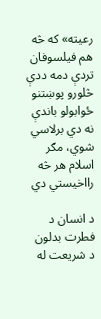رعيته» که څه هم فیلسوفان تردې دمه ددې څلورو پوښتنو ځوابولو باندې نه دي برلاسي شوي، مګر اسلام هر څه رااخيستي دي

د انسان د فطرت بدلون د شریعت له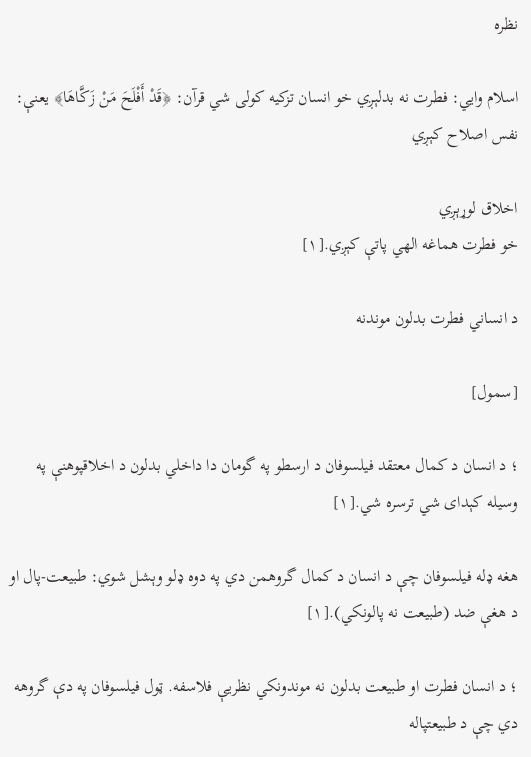نظره

اسلام وايي: فطرت نه بدلېږي خو انسان تزکیه کولی شي قرآن: ﴿قَدْ أَفْلَحَ مَنْ زَكَّاهَا﴾ یعنې: نفس اصلاح کېږي

اخلاق لوړېږي
خو فطرت هماغه الهي پاتې کېږي.[۱]

د انساني فطرت بدلون موندنه

[سمول]

؛ د انسان د کمال معتقد فیلسوفان د ارسطو په گومان دا داخلي بدلون د اخلاقپوهنې په وسیله کېدای شي ترسره شي.[۱]

هغه ډله فیلسوفان چې د انسان د کمال گروهمن دي په دوه ډلو وېشل شوي: طبیعت-پال او د هغې ضد (طبیعت نه پالونکي).[۱]

؛ د انسان فطرت او طبیعت بدلون نه موندونکي نظریې فلاسفه. ټول فیلسوفان په دې گروهه دي چې د طبیعتپاله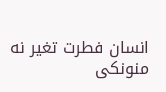انسان فطرت تغیر نه منونکی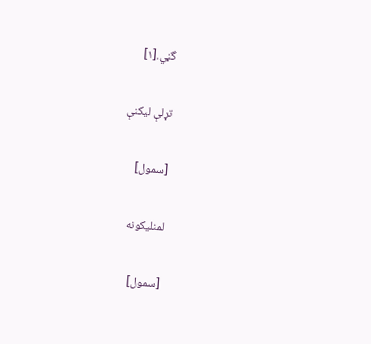گڼي.[۱]

تړلې لیکنې

[سمول]

لمنلیکونه

[سمول]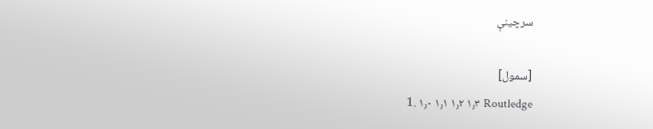سرچینې

[سمول]
  1. ۱٫۰ ۱٫۱ ۱٫۲ ۱٫۳ Routledge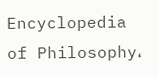Encyclopedia of Philosophy،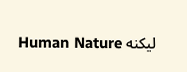لیکنه Human Nature